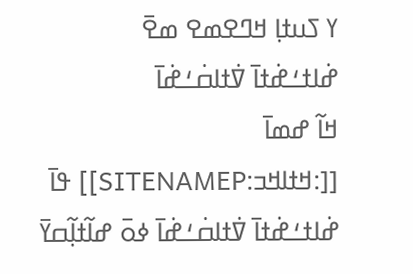ߌ ߖߎߙߊ߲ ߞߣߐߘߐ ߘߐ߫
ߝ߭ߊߙߑߝ߭ߙߊ߫ ߜ߭ߙߊߛ߭ߑߝ߭ߊ߫
ߞߊ߬ ߝߘߊ߫ [[:ߞߙߊߞߏ:SITENAMEP]] ߟߊ߫
ߝ߭ߊߙߑߝ߭ߙߊ߫ ߜ߭ߙߊߛ߭ߑߝ߭ߊ߫ ߦߋ߫ ߝߊ߬ߙߊ߲߬ߛߌ߫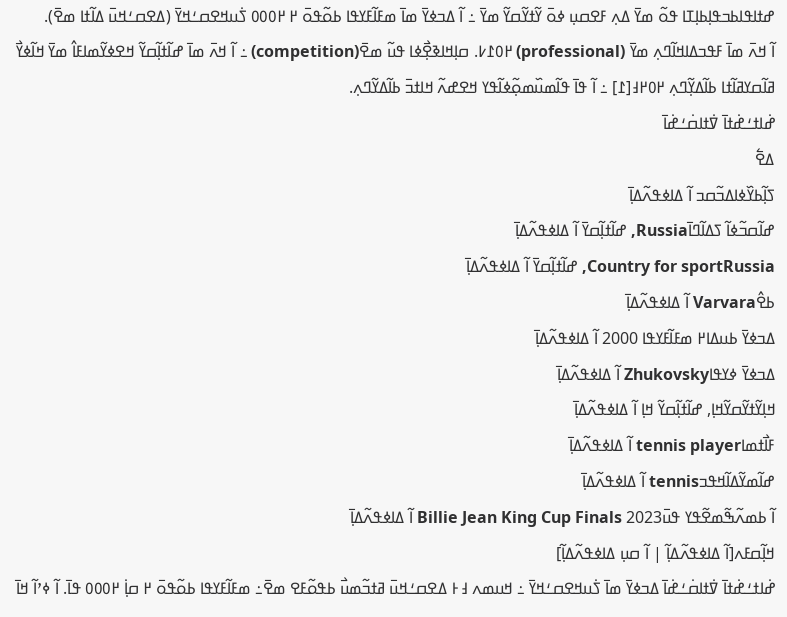ߝߙߊߟߊߕߏߟߊ߲ߕߊ߲ߠߊ ߟߋ߬ ߘߌ߫ ߡߍ߲ ߓߐߛߎ߲ ߦߋ߫ ߌ߬ߙߌ߬ߛߌ߬ ߘߌ߫ ߸ ߊ߬ ߡߏߦߌ߫ ߘߊ߫ ߘߓߊ߬ߓߌߟߊ ߕߋ߬ߟߋ߫ ߂ ߂߀߀߀ ߖ߭ߎߞߐߛߑߞߌ߫ (ߡߐߛߑߞߎ߫ ߡߊ߬ߙߊ ߘߐ߫).
ߊ߬ ߞߍ߫ ߘߊ߫ ߓߟߏߡߊߞߊ߬ߣߍ߲ ߘߌ߫ (professional) ߂߀߁߇. ߛߊ߲ߞߊߢߐ߲߯ߦߊ ߟߎ߬ ߘߐ߫(competition) ߸ ߊ߬ ߞߍ߫ ߘߊ߫ ߝߊ߬ߙߊ߲߬ߛߌ߬ ߞߐߦߌ߬ߘߊߓߊ߮ ߘߌ߫ ߞߊ߬ߦߌ߯ ߥߊ߬ߛߌߥߊ߬ߙߊ ߕߊ߬ߡߌ߲߬ߣߍ߲ ߂߀߂߃[߁] ߸ ߊ߬ ߟߊ߫ ߟߊ߬ߘߎ߰ߘߋ߲߬ߦߊ߬ߟߌ ߞߐߝߍ߬ ߞߊߙߏ߫ ߕߊ߬ߡߌ߬ߣߍ߲.
ߝ߭ߊߙߑߝ߭ߙߊ߫ ߜ߭ߙߊߛ߭ߑߝ߭ߊ߫
ߡߐ߱
ߖߊ߲߬ߕߌ߰ߦߊߡߏ߬ߛߏ ߊ߬ ߡߊߦߟߍ߬ߡߊ߲߫
ߝߊ߬ߛߏ߬ߦߊ߬ ߖߡߊ߬ߣߊ߫Russia, ߝߊ߬ߙߊ߲߬ߛߌ߫ ߊ߬ ߡߊߦߟߍ߬ߡߊ߲߫
Country for sportRussia, ߝߊ߬ߙߊ߲߬ߛߌ߫ ߊ߬ ߡߊߦߟߍ߬ߡߊ߲߫
ߕߐ߮Varvara ߊ߬ ߡߊߦߟߍ߬ߡߊ߲߫
ߡߏߦߌ߫ ߕߎߡߊ߂ ߘߓߊ߬ߓߌߟߊ 2000 ߊ߬ ߡߊߦߟߍ߬ߡߊ߲߫
ߡߏߦߌ߫ ߦߌߟߊZhukovsky ߊ߬ ߡߊߦߟߍ߬ߡߊ߲߫
ߞߊ߲ߌ߬ߙߌ߬ߛߌ߬ߞߊ߲, ߝߊ߬ߙߊ߲߬ߛߌ߬ ߞߊ߲ ߊ߬ ߡߊߦߟߍ߬ߡߊ߲߫
ߓߊ߯ߙߘߊtennis player ߊ߬ ߡߊߦߟߍ߬ߡߊ߲߫
ߝߊ߬ߘߌ߬ߡߊ߬ߞߟߏtennis ߊ߬ ߡߊߦߟߍ߬ߡߊ߲߫
ߊ߬ ߕߘߍ߬ߒ߬ߘߐ߬ߟߌ ߟߎ߫2023 Billie Jean King Cup Finals ߊ߬ ߡߊߦߟߍ߬ߡߊ߲߫
ߞߊ߲߬ߛߓߍ[ߊ߬ ߡߊߦߟߍ߬ߡߊ߲߬ | ߊ߬ ߛߎ߲ ߡߊߦߟߍ߬ߡߊ߲߬]
ߝ߭ߊߙߑߝ߭ߙߊ߫ ߜ߭ߙߊߛ߭ߑߝ߭ߊ߫ ߡߏߦߌ߫ ߘߊ߫ ߖ߭ߎߞߐߛߑߞߌ߫ ߸ ߞߎߘߍ ߃߅ ߡߐߛߑߞߎ߫ ߥߙߏ߬ߘߎ߯ ߕߟߋ߬ߓߐ ߘߐ߫߸ ߘߓߊ߬ߓߌߟߊ ߕߋ߬ߟߋ߫ ߂ ߛߊ߲߭ ߂߀߀߀ ߟߊ߫. ߊ߬ ߦߴߊ߬ ߞߊ߫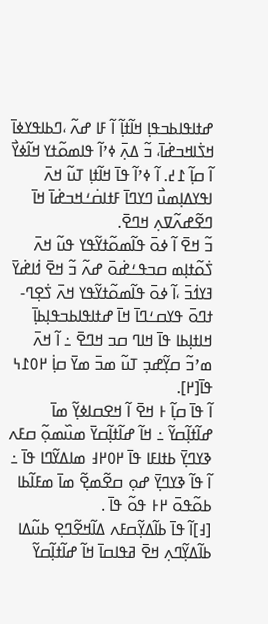ߝߙߊߟߊߕߏߟߊ߲ ߞߊ߬ߙߊ߲߬ ߊ߬ ߓߊ ߝߍ߬ ،ߣߕߊߟߌߦߊ߫ ߞߖ߭ߊߞߏߝ߭ߊ߫، ߏ߬ ߡߍ߲߫ ߦߴߊ߬ ߟߊߘߋ߬ߙߌ ߞߊ߬ߦߌ߯ ߊ߬ ߛߊ߲߬ ߁߄. ߊ߬ ߦߴߊ߬ ߟߊ߫ ߞߊ߬ߙߊ߲ ߠߎ߬ ߞߍ߫ ߊߟߌߡߊ߲ߘߎ߯ ߣߌߣߊ߫ ߓߙߊߛ߭ߑߞߏߝ߭ߊ߫ ߞߊ߫ ߣߐ߬ߝߍ߬ߜߍ߲ ߞߣߐ߫.
ߏ߬ ߞߐ߫ ߊ߬ ߦߋ߫ ߟߊ߬ߘߋ߬ߙߌ߬ߟߌ ߟߎ߬ ߞߍ߫ ߖ߭ߋ߬ߙߊ߲ߘ ߛߏߟߑߝ߭ߋ߫ ߝߍ߬ ߏ߬ ߞߐ߫ ߗ߭ߊߝ߭ߌ߫ ߔߌߗ߭ߏ߫ ،ߊ߬ ߦߋ߫ ߟߊ߬ߘߋ߬ߙߌ߬ߟߌ ߞߍ߫ ߖ߭ߐ߲ߣ-ߙߣߋ߫ ߟߌߛߑߣߊ߫ ߞߊ߫ ߝߙߊߟߊߕߏߟߊ߲ߕߊ߲߫ ߞߊߙߊ߲ߕߊ ߟߊ߫ ߞߊߣ ߛߏ ߞߣߐ߫ ߸ ߊ߬ ߞߍ߫ ߘߴߏ߬ ߛߌ߲߬ߝߏ߲ ߠߎ߬ ߘߏ߫ ߘߌ߫ ߛߊ߲߭ ߂߀߁߆ ߟߊ߫[߂].
ߊ߬ ߟߊ߫ ߛߊ߲߬ ߅ ߞߐ߫ ߊ߬ ߞߐߛߊߦߌ߲߬ ߘߊ߫ ߝߊ߬ߙߊ߲߬ߛߌ߬ ߸ ߞߊ߬ ߝߊ߬ߙߊ߲߬ߛߌ߫ ߘߎ߰ߘߋ߲߬ ߛߓߍ ߢߌߣߌ߲߫ ߕߙߊߓߊ ߟߊ߫ ߂߀߂߃ ߘߊߡߌ߬ߣߊ ߟߊ߫ ߸ ߊ߬ ߟߊ߬ ߢߌߣߌ߲߫ ߝߋ߲ ߛߐ߬ߘߐ߲߬ ߘߊ߫ ߘߓߊ߬ߕߊ ߕߋ߬ߟߋ߫ ߂߅ ߟߋ߬ ߟߊ߫ .
[߃]ߊ߬ ߟߊ߫ ߕߊ߬ߡߌ߲߬ߛߓߍ ߡߊ߬ߞߐ߬ߣߐ߲ ߕߎ߬ߡߊ ߕߊ߬ߡߌ߲߬ߣߍ߲ ߞߐ߫ ߥߟߊߛߊ߫ ߞߊ߬ ߝߊ߬ߙߊ߲߬ߛߌ߬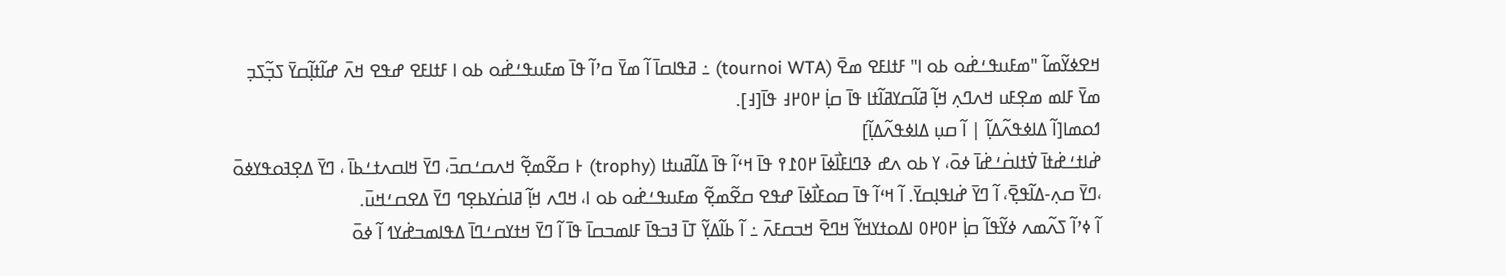ߞߐߦߌ߬ߘߊ߬ "ߘߓߎߟߑߝ߭ߋ ߕߋ ߊ" ߓߙߊߓߐ ߘߐ߫ (tournoi WTA) ߸ ߥߟߊߛߊ߫ ߊ߬ ߘߌ߫ ߛߴߊ߬ ߟߊ߫ ߘߓߎߟߑߝ߭ߋ ߕߋ ߊ ߓߙߊߓߐ ߝߟߐ ߞߍ߫ ߝߊ߬ߙߊ߲߬ߛߌ߫ ߖߏ߲߬ߖߏ߲ ߘߌ߫ ߓߊߘ ߘߐ߲ߓߎ ߞߍߣߍ߲ ߞߊ߲߬ ߥߊ߬ߛߌߥߊ߬ߙߊ ߟߊ߫ ߛߊ߲߭ ߂߀߂߃ ߟߊ߫[߃].
ߗߋߘߊ[ߊ߬ ߡߊߦߟߍ߬ߡߊ߲߬ | ߊ߬ ߛߎ߲ ߡߊߦߟߍ߬ߡߊ߲߬]
ߝ߭ߊߙߑߝ߭ߙߊ߫ ߜ߭ߙߊߛ߭ߑߝ߭ߊ߫ ߦߋ߫، ߌ ߕߋ ߍߝ ߢߣߊߓߊ߯ߦߊ߫ ߂߀߁߉ ߟߊ߫ ߞߵߊ߬ ߟߊ߫ ߡߊ߬ߥߎߙߊ (trophy) ߅ ߛߐ߬ߘߐ߲߬ ߞߍߛߑߛߏ߫، ߣߌ߫ ߞߊߛߍߙߑߕߊ߫ ، ߣߌ߫ ߡߐ߲ߔߋߟߌߦߋ߫ ،ߣߌ߫ ߛߍ߲-ߡߊ߬ߟߐ߲߫، ߊ߬ ߣߌ߫ ߝ߭ߊߟߊ߲ߛߌ߫. ߊ߬ ߞߵߊ߬ ߟߊ߫ ߛߋߓߊ߯ߦߊ߫ ߝߟߐ ߛߐ߬ߘߐ߲߬ ߘߓߎߟߑߝ߭ߋ ߕߋ ߊ، ߞߣߍ ߞߊ߲߬ ߥߊߛ߭ߌߕߐ߲ߣ ߣߌ߫ ߡߐߛߑߞߎ߫.
ߊ߬ ߦߴߊ߬ ߖߍ߬ߘߍ ߦߌ߬ߟߊ߬ ߛߊ߲߭ ߂߀߂߀ ߊߡߋߙߌߞߌ߬ ߞߣߐ߫ ߞߏߛߓߍ߫ ߸ ߊ߬ ߕߊ߬ߡߌ߲߬ ߠߊ߫ ߔߏߟߊ߫ ߓߊߘߏߛߊ߫ ߟߊ߫ ߊ߬ ߣߌ߫ ߞߙߌߛߑߣߊ߫ ߡߟߊߘߏߝ߭ߌߗ ߊ߬ ߦߋ߫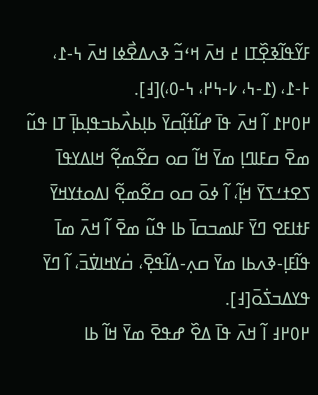ߓߌ߬ߟߊ߬ߢߐ߲߰ߠߊ ߄ ߞߍ߫ ߞߵߏ߬ ߢߍߡߐ߯ߦߊ ߞߍ߫ ߆-߁، ߅-߁، (߁-߆، ߇-߆߂، ߆-߀،)[߃].
߂߀߂߁ ߊ߬ ߞߍ߫ ߟߊ߫ ߝߊ߬ߙߊ߲߬ߛߌ߫ ߕߊ߲ߕߍ߯ߕߏߟߊ߲ߕߊ߲߫ ߠߊ ߟߎ߬ ߘߐ߫ ߛߓߊߣߊ߲ ߘߌ߫ ߞߊ߬ ߛߋ ߛߐ߬ߘߐ߲߬ ߞߊߡߌߟߊ߫ ߖߐߙߑߖߌ߫ ߞߊ߲߬، ߊ߬ ߦߋ߫ ߛߋ ߛߐ߬ߘߐ߲߬ ߊߡߋߙߌߞߌ߫ ߓߙߊߓߐ ߣߌ߫ ߓߊߘߏߛߊ߫ ߕߊ ߟߎ߬ ߘߐ߫ ߊ߬ ߞߍ߫ ߘߊ߫ ߟߊ߬ߓߊ߲-ߢߍߕߊ ߘߌ߫ ߛߍ߲-ߡߊ߬ߟߐ߲߫، ߛ߭ߌߞߊߜ߭ߏ߫، ߊ߬ ߣߌ߫ ߟߌߡߏߖ߭ߋ߫[߃].
߂߀߂߃ ߊ߬ ߞߍ߫ ߟߊ߫ ߡߐ߰ ߝߟߐ߫ ߘߌ߫ ߞߊ߬ ߕߊ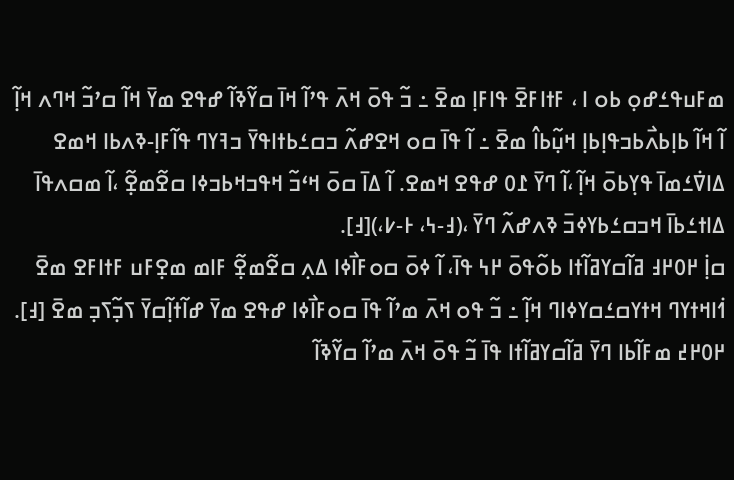ߘߓߎߟߑߝߋ߲ ߕߋ ߊ ، ߓߙߊߓߐ߫ ߟߊߓߊ߲ ߘߐ߫ ߸ ߏ߬ ߟߋ߫ ߞߍ߫ ߟߴߊ߬ ߞߊ߫ ߛߌ߬ߢߊ߬ ߝߟߐ ߘߌ߫ ߞߊ߬ ߛߴߏ߬ ߞߣߍ ߞߊ߲߬ ߊ߬ ߞߊ߬ ߕߊ߲ߕߍ߯ߕߏߟߊ߲ߕߊ߲ ߞߎ߲߬ߕߊ߮ ߘߐ߫ ߸ ߊ߬ ߟߊ߫ ߛߋ ߞߐߝߍ߬ ߏߛߑߕߙߊߟߌ߫ ߏߔߌߣ ߟߊ߬ߓߊ߲-ߢߍߕߊ ߞߘߐ ߡߊߜ߭ߑߘߊ߫ ߟߌ߲ߕߋ߫ ߞߊ߲߬ ،ߊ߬ ߣߌ߫ ߁߀ ߝߟߐ ߞߘߐ. ߊ߬ ߡߊ߫ ߛߋ߫ ߞߵߏ߬ ߞߟߏߞߕߏߦߊ ߛߐ߬ߘߐ߲߬ ،ߊ߬ ߘߛߍߟߊ߫ ߡߊߙߑߕߊ߫ ߞߏߛߑߕߌߦߏ߫ ߢߍߝߍ߬ ߣߌ߫ ،(߃-߆، ߅-߇،)[߃].
ߛߊ߲߭ ߂߀߂߃ ߥߊ߬ߛߌߥߊ߬ߙߊ ߕߋ߬ߟߋ߫ ߂߆ ߟߊ߫، ߊ߬ ߦߋ߫ ߛߋߓߊ߯ߦߊ ߡߍ߲ ߛߐ߬ߘߐ߲߬ ߓߊߘ ߘߐ߲ߓߎ ߓߙߊߓߐ ߘߐ߫ ߗ߭ߊߞߙߌߣ ߞߙߌߛߑߛߌߦߊߣ ߞߊ߲߬ ߸ ߏ߬ ߟߋ ߞߍ߫ ߘߴߊ߬ ߟߊ߫ ߛߋߓߊ߯ߦߊ ߝߟߐ ߘߌ߫ ߝߊ߬ߙߊ߲߬ߛߌ߫ ߖߏ߲߬ߖߏ߲ ߘߐ߫ [߃].
߂߀߂߄ ߘߓߊ߬ߕߊ ߣߌ߫ ߥߊ߬ߛߌߥߊ߬ߙߊ ߟߊ߫ ߏ߬ ߟߋ߫ ߞߍ߫ ߘߴߊ߬ ߛߌ߬ߢߊ߬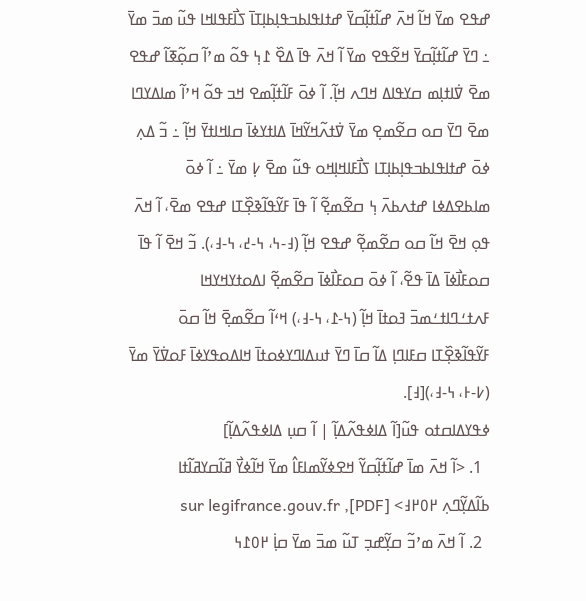ߝߟߐ ߘߌ߫ ߞߊ߬ ߞߍ߫ ߝߊ߬ߙߊ߲߬ߛߌ߫ ߝߙߊߟߊߕߏߟߊ߲ߕߊ߲ߠߊ߫ ߖߊ߯ߓߟߊߞߊ ߟߎ߬ ߘߏ߫ ߘߌ߫ ߸ ߣߌ߫ ߝߊ߬ߙߊ߲߬ߛߌ߫ ߞߐ߬ߟߐ ߘߌ߫ ߊ߬ ߞߍ߫ ߟߊ߫ ߡߐ߰ ߁߆߲ ߟߋ߬ ߘߴߊ߬ ߛߋ߲߬ߧߊ߬ ߝߟߐ ߘߐ߫ ߜ߭ߊߙߊ߲ߘ ߛߌߟߊߡ ߞߣߍ ߞߊ߲߬. ߊ߬ ߦߋ߫ ߓߊ߬ߙߊ߲߬ߘߐ ߞߏ ߟߋ߬ ߞߴߊ߬ ߘߊߡߌߣߊ ߘߐ߫ ߣߌ߫ ߛߋ ߛߐ߬ߘߐ߲ ߘߌ߫ ߜ߭ߙߍ߬ߞߌ߬ߞߊ߫ ߡߊߙߌߦߊ߫ ߛߊߞߊߙߌ߫ ߞߊ߲߬ ߸ ߏ߬ ߡߍ߲ ߦߋ߫ ߝߙߊߟߊߕߏߟߊ߲ߕߊ߲ߠߊ ߖߊ߯ߓߊߞߊ߲ߞߋ ߟߎ߬ ߘߐ߫ ߇߲ ߘߌ߫ ߸ ߊ߬ ߦߋ߫ ߘߊߕߐߡߦߊ ߝߙߍߕߍ߫ ߆߲ ߛߐ߬ߘߐ߲߬ ߊ߬ ߟߊ߫ ߓߌ߬ߟߊ߬ߢߐ߲߰ߠߊ ߝߟߐ ߘߐ߫، ߊ߬ ߞߍ߫ ߟߋ߲ ߞߐ߫ ߞߊ߬ ߛߋ ߛߐ߬ߘߐ߲߬ ߝߟߐ ߞߊ߲߬ (߃-߆، ߆-߄، ߆-߃،). ߏ߬ ߞߐ߫ ߊ߬ ߟߊ߫ ߛߋߓߊ߯ߦߊ߫ ߡߊ߫ ߟߐ߬، ߊ߬ ߦߋ߫ ߛߋߓߊ߯ߦߊ߫ ߛߐ߬ߘߐ߲߬ ߊߡߋߙߌߞߌߞߊ ߓߍߙߑߣߊߙߑߘߏ߫ ߔߋߙߊ߫ ߞߊ߲߬ (߆-߁، ߆-߃،) ߞߵߊ߬ ߛߐ߬ߘߐ߲߫ ߞߊ߬ ߛߋ߫ ߓߌ߬ߟߊ߬ߢߐ߲߰ߠߊ ߛߓߊߣߊ߲ ߡߊ߬ ߛߊ߫ ߣߌ߫ ߙߎߡߊߣߌߦߋߙߊ߫ ߞߊߡߋߟߌߦߊ߫ ߓߋߜ߭ߌ߫ ߘߌ߫ (߇-߅، ߆-߃،)[߃].
ߦߟߌߡߊߛߙߋ ߟߎ߬[ߊ߬ ߡߊߦߟߍ߬ߡߊ߲߬ | ߊ߬ ߛߎ߲ ߡߊߦߟߍ߬ߡߊ߲߬]
  1. <ߊ߬ ߞߍ߫ ߘߊ߫ ߝߊ߬ߙߊ߲߬ߛߌ߬ ߞߐߦߌ߬ߘߊߓߊ߮ ߘߌ߫ ߞߊ߬ߦߌ߯ ߥߊ߬ߛߌߥߊ߬ߙߊ ߕߊ߬ߡߌ߲߬ߣߍ߲ ߂߀߂߃> [PDF], sur legifrance.gouv.fr
  2. ߊ߬ ߞߍ߫ ߘߴߏ߬ ߛߌ߲߬ߝߏ߲ ߠߎ߬ ߘߏ߫ ߘߌ߫ ߛߊ߲߭ ߂߀߁߆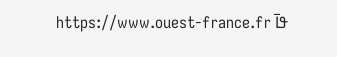ߟߊ߫ https://www.ouest-france.fr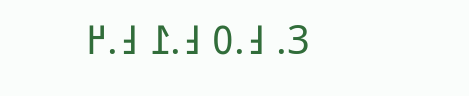3. ߃.߀ ߃.߁ ߃.߂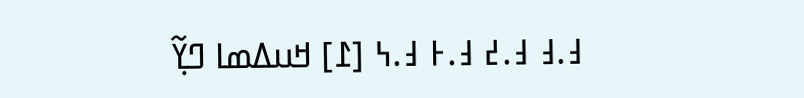߃.߃ ߃.߄ ߃.߅ ߃.߆ [߁] ߞߎߡߘߊ ߣߌ߲߬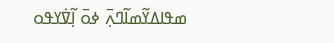ߘߟߊߡߌ߬ߘߊ߬ߣߍ߲߫ ߦߋ߫ ߊ߲߬ߜ߭ߌߟߋ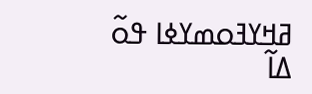ߥߞߌߔߋߘߌߦߊ ߟߋ߬ ߡߊ߬